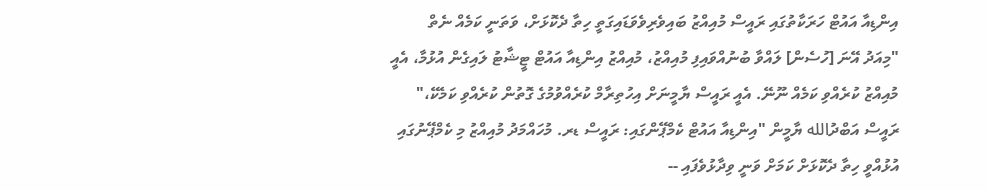އިންޑިއާ އައުޓް ހަރަކާތުގައި ރައީސް މުއިއްޒު ބައިވެރިވެވަޑައިގަތީ ހިތާ ދެކޮޅަށް، ވަތަނީ ކަމެއް ނެތް
"މިއަދު އޭނަ [ހުސެން] ލައްވާ ބުނުއްވައިފި މުއިއްޒު، މުއިއްޒު އިންޑިއާ އައުޓް ޓީޝާޓު ލައިގެން އުޅުމާ، އެއީ މުއިއްޒު ކުރެއްވި ކަމެއް ނޫނޭ. އެއީ ރައީސް ޔާމީނަށް އިހުތިރާމް ކުރެއްވުމުގެ ގޮތުން ކުރެއްވި ކަމެކޭ،"
ރައީސް އަބްދުالله ޔާމީން "އިންޑިއާ އައުޓް ކެމްޕޭންގައި: ރައީސް ޑރ. މުހައްމަދު މުއިއްޒު މި ކެމްޕޭނުގައި އުޅުއްވީ ހިތާ ދެކޮޅަށް ކަމަށް ވަނީ ވިދާޅުވެފައި --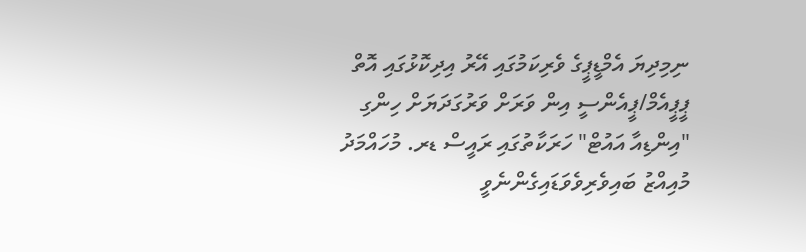ނިމިދިޔަ އެމްޑީޕީގެ ވެރިކަމުގައި އޭރު އިދިކޮޅުގައި އޮތް ޕީޕީއެމް/ޕީއެންސީ އިން ވަރަށް ވަރުގަދަޔަށް ހިންގި "އިންޑިއާ އައުޓް" ހަރަކާތުގައި ރައީސް ޑރ. މުހައްމަދު މުއިއްޒު ބައިވެރިވެވަޑައިގެންނެވީ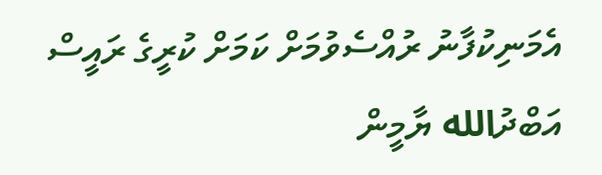އެމަނިކުފާނު ރުއްސެވުމަށް ކަމަށް ކުރީގެ ރައީސް އަބްދުالله ޔާމީން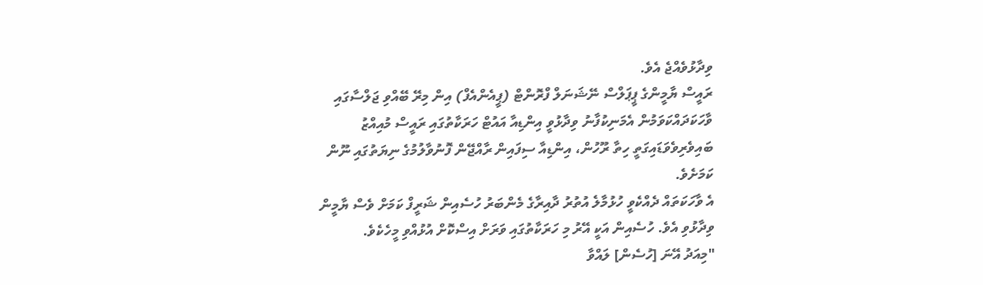ވިދާޅުވެއްޖެ އެވެ.
ރައީސް ޔާމީންގެ ޕީޕަލްސް ނޭޝަނަލް ފްރޮންޓް (ޕީއެންއެފް) އިން މިރޭ ބޭއްވި ޖަލްސާގައި ވާހަކަދައްކަވަމުން އެމަނިކުފާނު ވިދާޅުވީ އިންޑިއާ އައުޓް ހަރަކާތުގައި ރައީސް މުއިއްޒު ބައިވެރިވެވަޑައިގަތީ ހިތާ ރޫހުން، އިންޑިއާ ސިފައިން ރާއްޖޭން ފޮނުވާލުމުގެ ނިޔަތުގައި ނޫން ކަމަށެވެ.
އެ ވާހަކަތައް ދެއްކެވީ ހުޅުމާލެ އުތުރު ދާއިރާގެ މެންބަރު ހުސެއިން ޝަރީފް ކަމަށް ވެސް ޔާމީން ވިދާޅުވި އެވެ. ހުސެއިން އަކީ އޭރު މި ހަރަކާތުގައި ވަރަށް އިސްކޮށް އުޅުއްވި މީހެކެވެ.
"މިއަދު އޭނަ [ހުސެން] ލައްވާ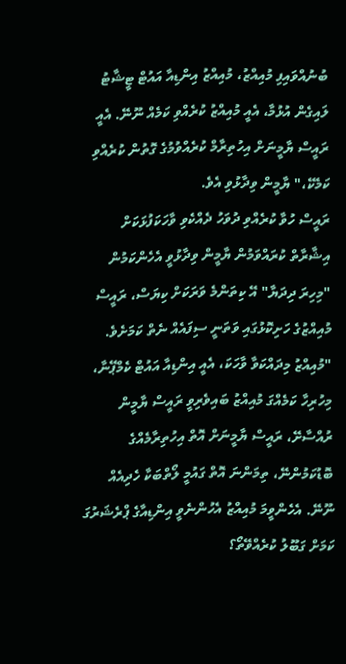ބުނުއްވައިފި މުއިއްޒު، މުއިއްޒު އިންޑިއާ އައުޓް ޓީޝާޓު ލައިގެން އުޅުމާ، އެއީ މުއިއްޒު ކުރެއްވި ކަމެއް ނޫނޭ. އެއީ ރައީސް ޔާމީނަށް އިހުތިރާމް ކުރެއްވުމުގެ ގޮތުން ކުރެއްވި ކަމެކޭ،" ޔާމީން ވިދާޅުވި އެވެ.
ރައީސް ހުވާ ކުރެއްވި ދުވަހު ދެއްކެވި ވާހަކަފުޅަކަށް އިޝާރާތް ކުރައްވަމުން ޔާމީން ވިދާޅުވީ އެހެންކަމުން "މިހިރަ ދިދަޔާ" އޭ ކިތަންމެ ވަރަކަށް ކިޔަސް، ރައީސް މުއިއްޒުގެ ހަށިކޮޅުގައި ވަތަނީ ސިފައެއް ނެތް ކަމަށެވެ.
"މުއިއްޒު މިދައްކަވާ ވާހަކަ، އެއީ އިންޑިއާ އައުޓް ކެމްޕޭނާ، މިހުރިހާ ކަމެއްގަ މުއިއްޒު ބައިވެރިވީ ރައީސް ޔާމީން ރުއްސާށޭ، ރައީސް ޔާމީނަށް އޮތް އިހުތިރާމެއްގެ ބޮޑުކަމުންނޭ، ތިމަންނަ އޮތް ގައުމީ ލޯތްބަކާ ހެދިއެއް ނޫނޭ. އެހެންވީމަ މުއިއްޒު އެހުންނެވީ އިންޑިއާގެ ޕްރެޝަރުގަ ކަމަށް ގަބޫލު ކުރެއްވޭތޯ؟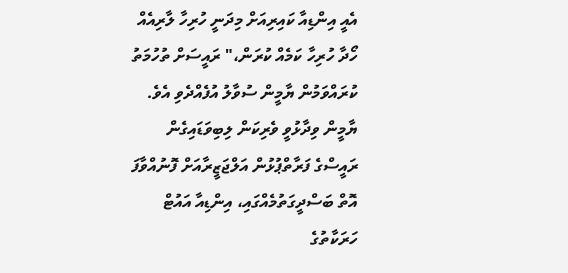އެއީ އިންޑިއާ ކައިރިއަށް މިދަނީ ހުރިހާ ލާރިއެއް ހޯދާ ހުރިހާ ކަމެއް ކުރަން،" ރައީސަށް ތުހުމަތު ކުރައްވަމުން ޔާމީން ސުވާލު އުފެއްދެވި އެވެ.
ޔާމީން ވިދާޅުވީ ވެރިކަން ލިބިވަޑައިގެން ރައީސްގެ ފަރާތްޕުޅުން އަލްޖަޒީރާއަށް ފޮނުއްވާފަ އޮތް ބަސްދީގަތުމެއްގައި، އިންޑިއާ އައުޓް ހަރަކާތުގެ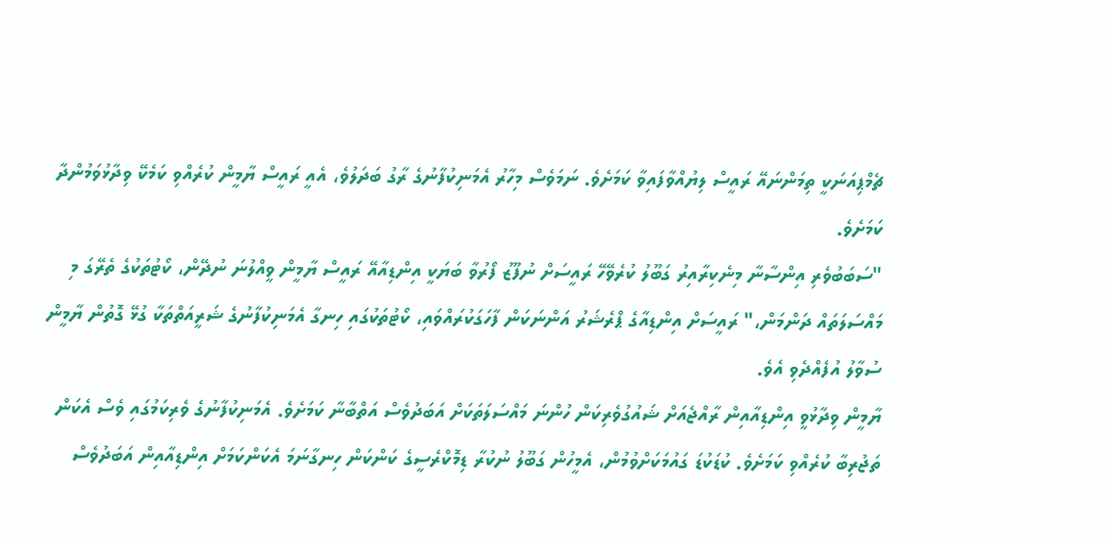ޗެމްޕިއަނަކީ ތިމަންނައޭ ރައީސް ލިޔުއްވާފައިވާ ކަމަށެވެ. ނަމަވެސް މިހާރު އެމަނިކުފާނުގެ ރާގު ބަދަލުވެ، އެއީ ރައީސް ޔާމީން ކުރެއްވި ކަމެކޭ ވިދާޅުވަމުންދާ ކަމަށެވެ.
"ސަބަބުވެރި އިންސާނާ މިނެކިރާއިރު ގަބޫލު ކުރެވޭހޭ ރައީސަށް ނުފޫޒު ފޯރުވާ ބަޔަކީ އިންޑިއާއޭ ރައީސް ޔާމީން ވީއްލުނަ ނުދޭން، ކޯޓުތަކުގެ ތެރޭގަ މި މައްސަލަތައް ދަންމަން،" ރައީސަށް އިންޑިއާގެ ޕްރެޝަރު އަންނަކަން ފާހަގަކުރައްވައި، ކޯޓުތަކުގައި ހިނގާ އެމަނިކުފާނުގެ ޝަރީއަތްތަކާ ގުޅޭ ގޮތުން ޔާމީން ސުވާލު އުފެއްދެވި އެވެ.
ޔާމީން ވިދާޅުވީ އިންޑިއާއިން ރާއްޖެއަށް ޝައުގުވެރިކަން ހުންނަ މައްސަލަތަކަށް އަބަދުވެސް އަތްބާނާ ކަމަށެވެ. އެމަނިކުފާނުގެ ވެރިކަމުގައި ވެސް އެކަން ތަޖުރިބާ ކުރެއްވި ކަމަށެވެ. ކުޑަކުޑަ ގައުމަކަށްވުމުން، އެމީހުން ގަބޫލު ނުކުރާ ޑިމޮކްރެސީގެ ކަންކަން ހިނގާނަމަ އެކަންކަމަށް އިންޑިއާއިން އަބަދުވެސް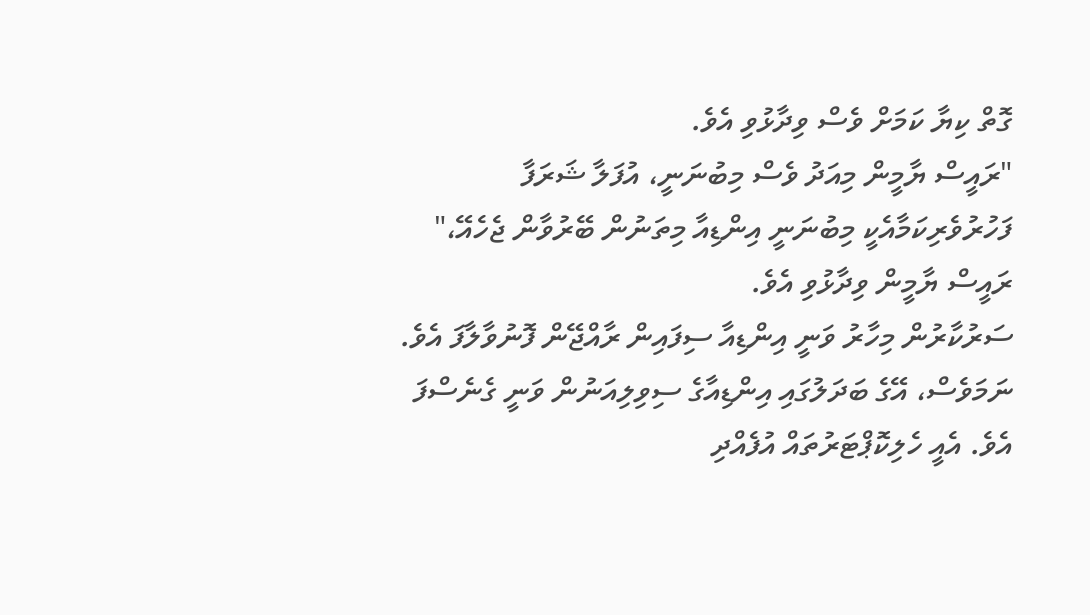ގޮތް ކިޔާ ކަމަށް ވެސް ވިދާޅުވި އެވެ.
"ރައީސް ޔާމީން މިއަދު ވެސް މިބުނަނީ، އުފަލާ ޝަރަފާ ފަހުރުވެރިކަމާއެކީ މިބުނަނީ އިންޑިއާ މިތަނުން ބޭރުވާން ޖެހެއޭ،" ރައީސް ޔާމީން ވިދާޅުވި އެވެ.
ސަރުކާރުން މިހާރު ވަނީ އިންޑިއާ ސިފައިން ރާއްޖޭން ފޮނުވާލާފަ އެވެ. ނަމަވެސް، އޭގެ ބަދަލުގައި އިންޑިއާގެ ސިވިލިއަނުން ވަނީ ގެނެސްފަ އެވެ. އެއީ ހެލިކޮޕްޓަރުތައް އުފެއްދި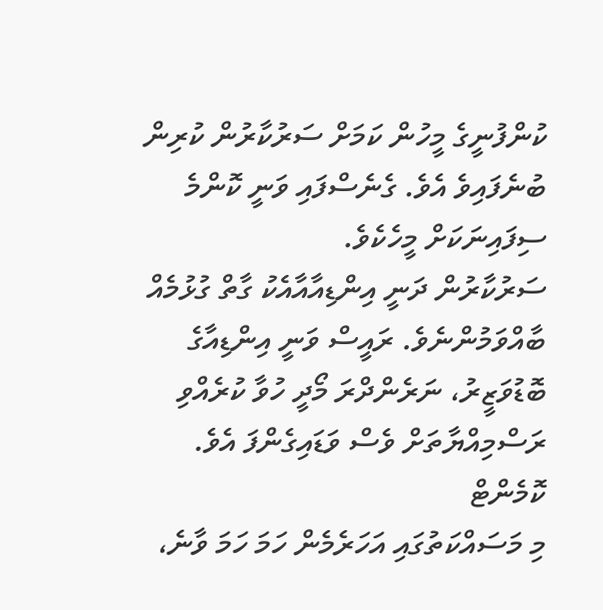ކުންފުނީގެ މީހުން ކަމަށް ސަރުކާރުން ކުރިން ބުނެފައިވެ އެވެ. ގެނެސްފައި ވަނީ ކޮންމެ ސިފައިނަކަށް މީހެކެވެ.
ސަރުކާރުން ދަނީ އިންޑިއާއާއެކު ގާތް ގުޅުމެއް ބާއްވަމުންނެވެ. ރައީސް ވަނީ އިންޑިއާގެ ބޮޑުވަޒީރު، ނަރެންދްރަ މޯދީ ހުވާ ކުރެއްވި ރަސްމިއްޔާތަށް ވެސް ވަޑައިގެންފަ އެވެ.
ކޮމެންޓް
މި މަސައްކަތުގައި އަހަރެމެން ހަމަ ހަމަ ވާނެ،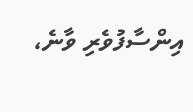އިންސާފުވެރި ވާނެ،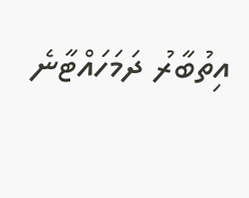އިތުބާރު ދަމަހައްޓާނެ